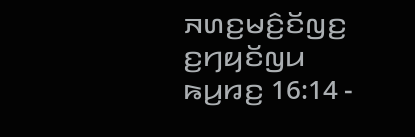ꤏꤛꤢ꤬ꤗꤢꤨ꤬ꤢꤩꤜꤢ꤬ ꤢ꤬ꤚꤟꤢꤩꤜꤣ ꤒꤣ꤬ꤙꤢ꤬ 16:14 -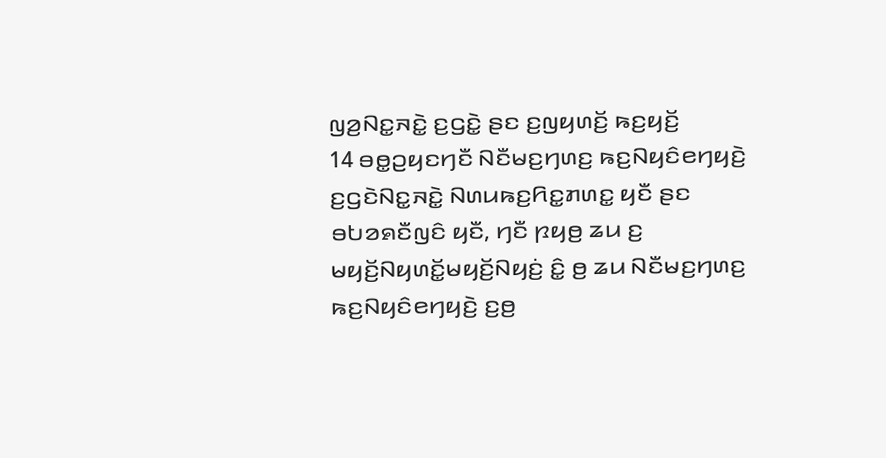ꤜꤤ꤬ꤡꤢ꤭ꤏꤢꤧ꤭ ꤢ꤬ꤞꤢꤧ꤭ ꤔꤢ ꤢ꤬ꤜꤟꤛꤢꤩ꤬ ꤒꤢ꤬ꤟꤢꤩ꤬
14 ꤋꤥ꤭ꤑꤟꤢꤚꤢꤪ ꤡꤢꤪꤗꤢ꤬ꤚꤛꤢ꤬ ꤒꤢ꤬ꤡꤟꤢꤨꤕꤚꤟꤢꤧ꤬ ꤢ꤬ꤞꤢꤧꤡꤢ꤭ꤏꤢꤧ꤭ ꤡꤛꤣꤒꤢ꤬ꤖꤢ꤭ꤊꤛꤢ꤭ ꤟꤢꤪ ꤔꤢ ꤋꤝꤤꤎꤢꤪꤜꤢꤨ ꤟꤢꤪ, ꤚꤢꤪ ꤐꤟꤥ꤬ ꤘꤣ ꤢ꤬ ꤗꤟꤢꤩ꤬ꤡꤟꤛꤢꤩ꤭ꤗꤟꤢꤩ꤬ꤡꤟꤢꤦ꤬ ꤢꤨ꤭ ꤥ꤬ ꤘꤣ ꤡꤢꤪꤗꤢ꤬ꤚꤛꤢ꤬ ꤒꤢ꤬ꤡꤟꤢꤨꤕꤚꤟꤢꤧ꤬ ꤢ꤬ꤥ꤬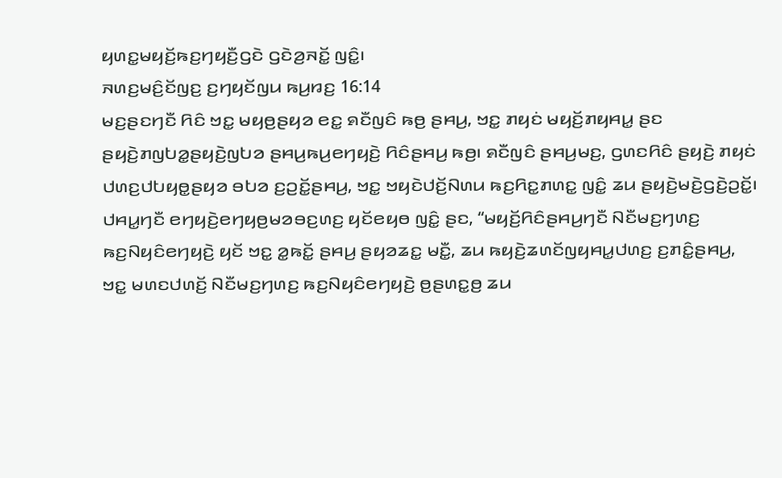ꤟꤛꤢ꤭ꤗꤟꤢꤩ꤬ꤒꤢ꤬ꤚꤟꤢꤪ꤬ꤞꤢꤧ ꤞꤢꤧꤤ꤬ꤏꤢꤩ꤭ ꤜꤢꤨ꤭꤯
ꤏꤛꤢ꤬ꤗꤢꤨ꤬ꤢꤩꤜꤢ꤬ ꤢ꤬ꤚꤟꤢꤩꤜꤣ ꤒꤣ꤬ꤙꤢ꤬ 16:14
ꤗꤢ꤬ꤔꤢꤚꤢꤪ ꤖꤢꤨ ꤠꤢ꤭ ꤗꤟꤥ꤬ꤔꤟꤤ ꤕꤢ꤭ ꤎꤢꤪꤜꤢꤨ ꤒꤥ꤬ ꤔꤌꤣ꤬, ꤠꤢ꤭ ꤊꤟꤢꤦ ꤗꤟꤢꤩ꤬ꤊꤟꤌꤣ꤭ ꤔꤢ ꤔꤟꤢꤧ꤬ꤊꤜꤝꤤ꤭ꤔꤟꤢꤧ꤬ꤜꤝꤤ ꤔꤌꤣ꤬ꤒꤣ꤬ꤕꤚꤟꤢꤧ꤬ ꤖꤢꤨꤔꤌꤣ꤬ ꤒꤥ꤬꤯ ꤎꤢꤪꤜꤢꤨ ꤔꤌꤣ꤬ꤗꤢ꤬, ꤞꤛꤢꤖꤢꤨ ꤔꤟꤢꤧ꤬ ꤊꤟꤢꤦ ꤓꤛꤢ꤬ꤓꤝꤟꤥ꤭ꤔꤟꤤ ꤋꤝꤤ ꤢ꤬ꤑꤢꤩ꤭ꤔꤌꤣ꤬, ꤠꤢ꤭ ꤠꤟꤢꤧꤓꤢꤩ꤬ꤡꤛꤣ ꤒꤢ꤬ꤖꤢ꤭ꤊꤛꤢ꤭ ꤜꤢꤨ꤭ ꤘꤣ ꤔꤟꤢꤧ꤬ꤗꤢꤧ꤬ꤞꤢꤧ꤬ꤑꤢꤩ꤭꤯
ꤓꤌꤣ꤭ꤚꤢꤪ ꤕꤚꤟꤢꤧ꤬ꤕꤚꤟꤥ꤬ꤗꤤꤋꤢ꤬ꤛꤢ꤬ ꤟꤢꤩꤕꤟꤥ ꤜꤢꤨ꤭ ꤔꤢ, “ꤗꤟꤢꤩ꤬ꤖꤢꤨꤔꤌꤣ꤬ꤚꤢꤪ ꤡꤢꤪꤗꤢ꤬ꤚꤛꤢ꤬ ꤒꤢ꤬ꤡꤟꤢꤨꤕꤚꤟꤢꤧ꤬ ꤟꤢꤩ ꤠꤢ꤭ ꤤ꤭ꤒꤢꤩ꤭ ꤔꤌꤣ꤬ ꤔꤟꤤꤘꤢ꤭ ꤗꤢꤪ꤭, ꤘꤣ ꤒꤟꤢꤧ꤬ꤘꤛꤢꤩꤜꤟꤌꤣ꤭ꤓꤛꤢ꤬ ꤢ꤬ꤊꤢꤨ꤭ꤔꤌꤣ꤬, ꤠꤢ꤭ ꤗꤛꤢꤓꤛꤢꤩ꤬ ꤡꤢꤪꤗꤢ꤬ꤚꤛꤢ꤬ ꤒꤢ꤬ꤡꤟꤢꤨꤕꤚꤟꤢꤧ꤬ ꤥ꤬ꤔꤛꤢ꤭ꤥ꤬ ꤘꤣ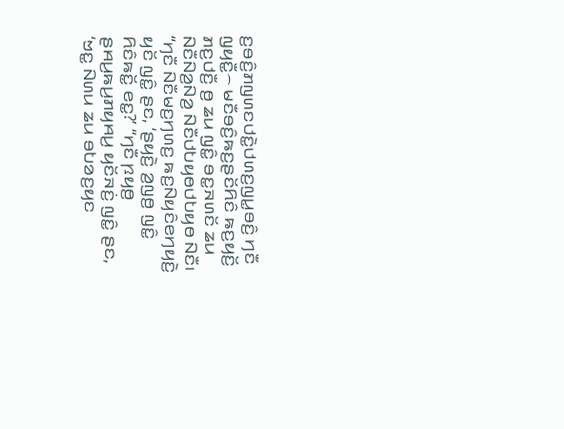ꤢ꤬ꤋꤢꤨ꤬ꤊꤜꤛꤢꤓꤢꤧ꤭ꤓꤛꤢ꤬ꤜꤣ꤭ꤋꤢꤨ꤬ ꤚꤢꤪ ꤜꤟꤢꤪ꤭꤮ ꤗꤢꤪꤋꤢꤨ꤬ꤒꤢ꤬ꤔꤢꤩꤖꤢꤨ ꤒꤢ꤬ꤟꤢꤩ꤬ ꤊꤢ꤬ꤓꤢꤪ꤬ ꤥ꤬ ꤘꤣ ꤜꤢꤨ꤭ ꤋꤢ꤭ꤏꤛꤢꤩ ꤘꤣ ꤡꤢꤪꤡꤤ꤬ꤡꤤ꤬ ꤡꤢꤪꤓꤝꤟꤥꤓꤝꤟꤥ ꤡꤢꤪ꤯
“ꤚꤢꤪ ꤡꤢꤪꤗꤢ꤬ꤚꤛꤢ꤬ ꤒꤢ꤬ꤡꤟꤢꤨꤕꤚꤟꤢꤧ꤬ ꤟꤢꤩ ꤜꤢꤨ꤭ ꤔꤢ, ‘ꤔꤟꤢꤧ꤬ ꤤ꤬ꤜꤥ꤬ ꤜꤢꤨ꤭ ꤖꤢꤨꤒꤢꤩ꤭ ꤕꤢ꤭?’ “ꤚꤢꤪ ꤐꤟꤥ꤬ ꤔꤌꤣ꤬ꤒꤣ꤬ꤊꤟꤌꤣ꤬ ꤟꤢꤩꤏꤢꤦ꤬ ꤜꤢꤨ꤭ ꤔꤢ, ‘ꤠꤢ꤭ ꤡꤛꤣ ꤘꤣ ꤋꤝꤤꤢ꤬ꤟꤢ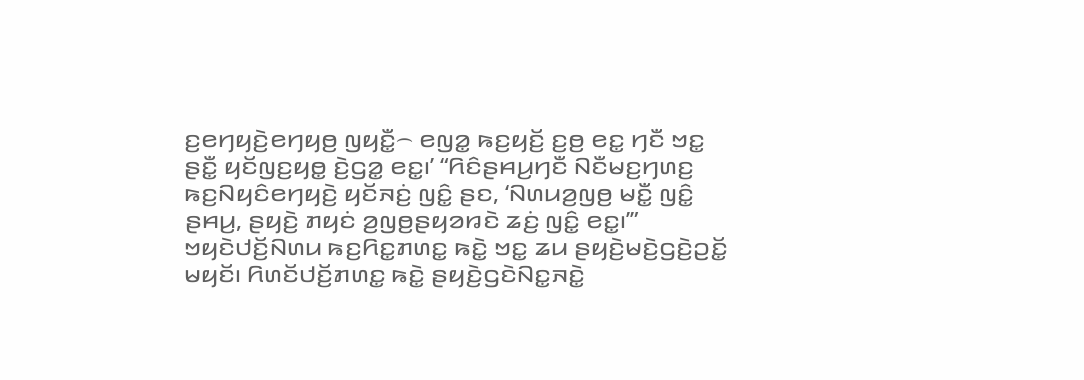ꤢ꤬ꤕꤚꤟꤢꤧ꤬ꤕꤚꤟꤥ꤬ ꤜꤟꤢꤪ꤭꤮ ꤕꤜꤤ꤭ ꤒꤢ꤬ꤟꤢꤩ꤬ ꤢ꤬ꤥ꤬ ꤕꤢ꤭ ꤚꤢꤪ ꤠꤢ꤭ ꤔꤢꤪ꤭ ꤟꤢꤩꤜꤢ꤬ꤟꤥ꤭ ꤢꤧ꤬ꤞꤤ꤭ ꤕꤢ꤭꤯’ “ꤖꤢꤨꤔꤌꤣ꤬ꤚꤢꤪ ꤡꤢꤪꤗꤢ꤬ꤚꤛꤢ꤬ ꤒꤢ꤬ꤡꤟꤢꤨꤕꤚꤟꤢꤧ꤬ ꤟꤢꤩꤏꤢꤦ꤬ ꤜꤢꤨ꤭ ꤔꤢ, ‘ꤡꤛꤣꤤ꤬ꤜꤥ꤬ ꤗꤢꤪ꤭ ꤜꤢꤨ꤭ ꤔꤌꤣ꤬, ꤔꤟꤢꤧ꤬ ꤊꤟꤢꤦ ꤤ꤬ꤜꤥ꤬ꤔꤟꤤꤙꤢꤧ ꤘꤢꤦ꤬ ꤜꤢꤨ꤭ ꤕꤢ꤭꤯’”
ꤠꤟꤢꤧꤓꤢꤩ꤬ꤡꤛꤣ ꤒꤢ꤬ꤖꤢ꤭ꤊꤛꤢ꤭ ꤒꤢꤧ꤭ ꤠꤢ꤭ ꤘꤣ ꤔꤟꤢꤧ꤬ꤗꤢꤧ꤬ꤞꤢꤧ꤬ꤑꤢꤩ꤭ ꤗꤟꤢꤩ꤯ ꤖꤛꤢꤩꤓꤢꤩ꤬ꤊꤛꤢ꤭ ꤒꤢꤧ꤭ ꤔꤟꤢꤧ꤬ꤞꤢꤧꤡꤢ꤭ꤏꤢꤧ꤭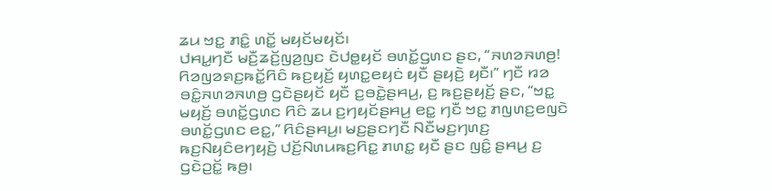ꤘꤣ ꤠꤢ꤭ ꤊꤢꤨ꤭ ꤛꤢꤩ꤭ ꤗꤟꤢꤩꤗꤟꤢꤩ꤯
ꤓꤌꤣ꤭ꤚꤢꤪ ꤗꤢꤪ꤬ꤘꤢꤩ꤬ꤜꤤ꤬ꤜꤢ ꤢꤧꤓꤥ꤭ꤟꤢꤩ ꤋꤛꤢꤩ꤭ꤞꤛꤢ ꤔꤢ, “ꤏꤛꤤꤏꤛꤥ꤬! ꤖꤤꤜꤤꤎꤢ꤬ꤒꤢꤩ꤭ꤖꤢꤨ ꤒꤢ꤬ꤟꤢꤩ꤬ ꤟꤛꤢ꤭ꤕꤟꤢꤦ ꤟꤢꤪ ꤔꤟꤢꤧ꤬ ꤟꤢꤪ꤯” ꤚꤢꤪ ꤙꤤ ꤋꤢꤨ꤭ꤏꤛꤤꤏꤛꤥ꤬ ꤞꤢꤧꤔꤟꤢꤩ ꤟꤢꤪ ꤢ꤬ꤋꤢꤧ꤭ꤔꤌꤣ꤬, ꤢ꤬ ꤒꤢ꤬ꤔꤟꤢꤩ꤬ ꤔꤢ, “ꤠꤢ꤭ ꤗꤟꤢꤩ꤬ ꤋꤛꤢꤩ꤭ꤞꤛꤢ ꤖꤢꤨ ꤘꤣ ꤢ꤬ꤚꤟꤢꤩꤔꤌꤣ꤬ ꤕꤢ꤭ ꤚꤢꤪ ꤠꤢ꤭ ꤊꤜꤛꤢ꤬ꤕꤜꤢꤧ ꤋꤛꤢꤩ꤭ꤞꤛꤢ ꤕꤢ꤭,” ꤖꤢꤨꤔꤌꤣ꤬꤯ ꤗꤢ꤬ꤔꤢꤚꤢꤪ ꤡꤢꤪꤗꤢ꤬ꤚꤛꤢ꤬ ꤒꤢ꤬ꤡꤟꤢꤨꤕꤚꤟꤢꤧ꤬ ꤓꤢꤩ꤬ꤡꤛꤣꤒꤢ꤬ꤖꤢ꤭ ꤊꤛꤢ꤭ ꤟꤢꤪ ꤔꤢ ꤜꤢꤨ꤭ ꤔꤌꤣ꤬ ꤢ꤬ ꤞꤢꤧꤑꤢꤩ꤭ ꤒꤥ꤬꤯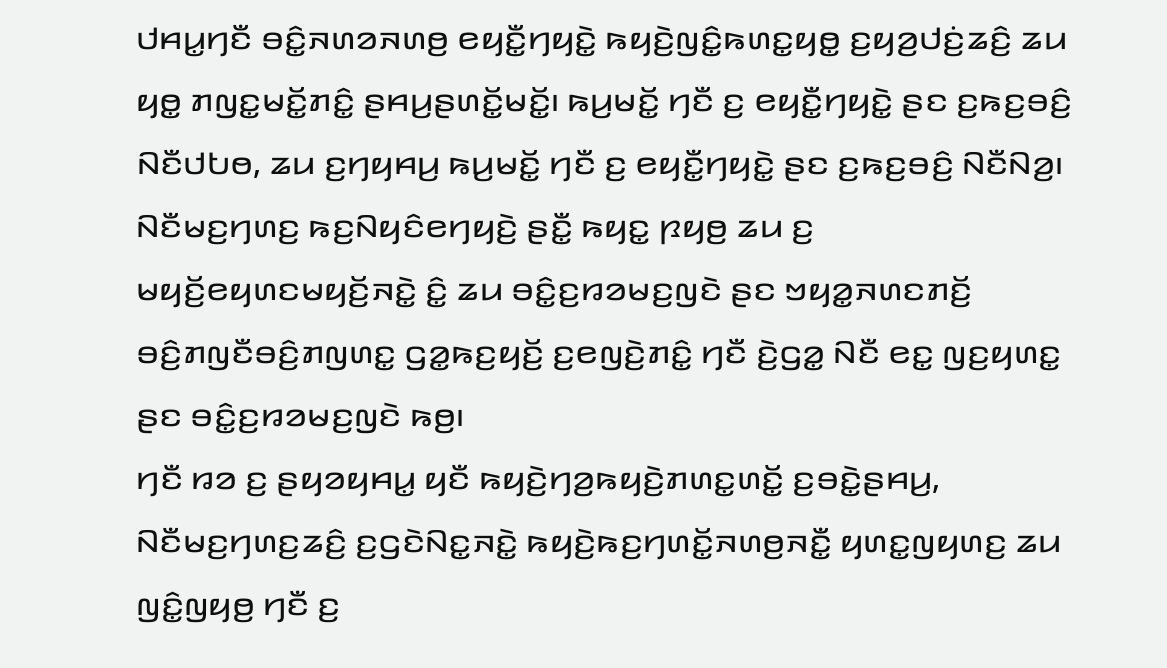ꤓꤌꤣ꤭ꤚꤢꤪ ꤋꤢꤨ꤭ꤏꤛꤤꤏꤛꤥ꤬ ꤕꤟꤢꤪ꤭ꤚꤟꤢꤧ꤭ ꤒꤟꤢꤧ꤬ꤜꤢꤨ꤭ꤒꤛꤢ꤭ꤟꤥ꤭ ꤢ꤬ꤟꤤ꤬ꤓꤢꤦ꤬ꤘꤢꤨ꤬ ꤘꤣ ꤟꤥ꤭ ꤊꤜꤢ꤭ꤗꤢꤩ꤭ꤊꤢꤨ꤭ ꤔꤌꤣ꤬ꤔꤛꤢꤩ꤭ꤗꤢꤩ꤭꤯ ꤒꤣ꤬ꤗꤢꤩ꤭ ꤚꤢꤪ ꤢ꤬ ꤕꤟꤢꤪ꤭ꤚꤟꤢꤧ꤭ ꤔꤢ ꤢ꤬ꤒꤢ꤬ꤋꤢꤨ꤬ ꤡꤢꤪꤓꤝꤥ, ꤘꤣ ꤢ꤬ꤚꤟꤌꤣ꤬ ꤒꤣ꤬ꤗꤢꤩ꤭ ꤚꤢꤪ ꤢ꤬ ꤕꤟꤢꤪ꤭ꤚꤟꤢꤧ꤭ ꤔꤢ ꤢ꤬ꤒꤢ꤬ꤋꤢꤨ꤬ ꤡꤢꤪꤡꤤ꤬꤯
ꤡꤢꤪꤗꤢ꤬ꤚꤛꤢ꤬ ꤒꤢ꤬ꤡꤟꤢꤨꤕꤚꤟꤢꤧ꤬ ꤔꤢꤪ꤭ ꤒꤟꤢ꤭ ꤐꤟꤥ꤬ ꤘꤣ ꤢ꤬ ꤗꤟꤢꤩ꤬ꤕꤟꤛꤢꤗꤟꤢꤩ꤬ꤏꤢꤧ꤭ ꤢꤨ꤭ ꤘꤣ ꤋꤢꤨ꤭ꤢ꤬ꤙꤤꤗꤢ꤬ꤜꤢꤧ ꤔꤢ ꤠꤟꤤ꤭ꤏꤛꤢꤊꤢꤩ꤬ ꤋꤢꤨ꤬ꤊꤜꤢꤪꤋꤢꤨ꤬ꤊꤜꤛꤢ꤭ ꤞꤤ꤭ꤒꤢ꤬ꤟꤢꤩ꤬ ꤢ꤬ꤕꤜꤢꤧ꤬ꤊꤢꤨ꤭ ꤚꤢꤪ ꤢꤧ꤬ꤞꤤ꤭ ꤡꤢꤪ ꤕꤢ꤭ ꤜꤢ꤬ꤟꤛꤢ꤭ ꤔꤢ ꤋꤢꤨ꤭ꤢ꤬ꤙꤤꤗꤢ꤬ꤜꤢꤧ ꤒꤥ꤬꤯
ꤚꤢꤪ ꤙꤤ ꤢ꤬ ꤔꤟꤤꤟꤌꤣ꤭ ꤟꤢꤪ ꤒꤟꤢꤧ꤬ꤚꤤ꤬ꤒꤟꤢꤧ꤬ꤊꤛꤢ꤭ꤛꤢꤩ꤭ ꤢ꤬ꤋꤢꤧ꤭ꤔꤌꤣ꤬, ꤡꤢꤪꤗꤢ꤬ꤚꤛꤢ꤬ꤘꤢꤨ꤬ ꤢ꤬ꤞꤢꤧꤡꤢ꤭ꤏꤢꤧ꤭ ꤒꤟꤢꤧ꤬ꤒꤢ꤬ꤚꤛꤢꤩ꤭ꤏꤛꤥ꤬ꤏꤢꤪ꤭ ꤟꤛꤢ꤭ꤜꤟꤛꤢ꤬ ꤘꤣ ꤜꤢꤨ꤭ꤜꤟꤥ꤬ ꤚꤢꤪ ꤢ꤬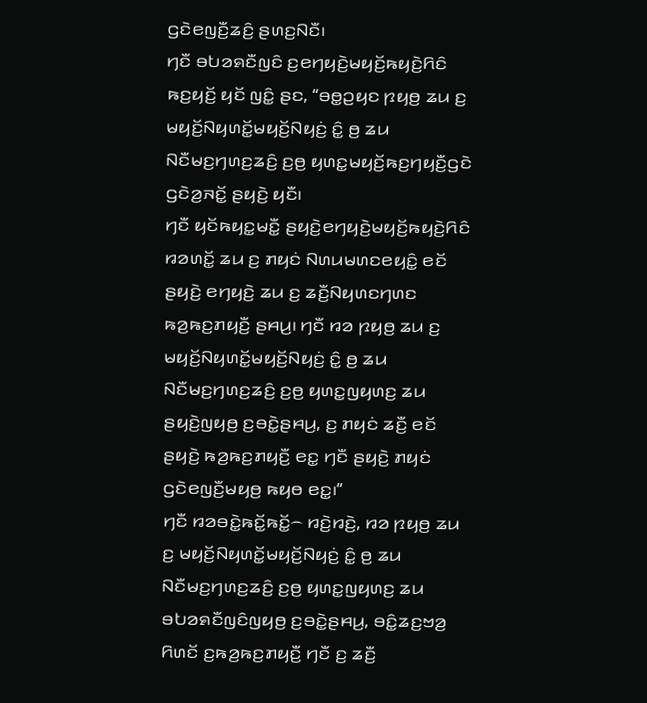ꤞꤢꤧꤕꤜꤢꤪ꤬ꤘꤢꤨ꤬ ꤔꤛꤢ꤬ꤡꤢꤪ꤯
ꤚꤢꤪ ꤋꤝꤤꤎꤢꤪꤜꤢꤨ ꤢ꤬ꤕꤚꤟꤢꤧ꤬ꤗꤟꤢꤩ꤬ꤒꤟꤢꤧ꤬ꤖꤢꤨ ꤒꤢ꤬ꤟꤢꤩ꤬ ꤟꤢꤩ ꤜꤢꤨ꤭ ꤔꤢ, “ꤋꤥ꤭ꤑꤟꤢ ꤐꤟꤥ꤬ ꤘꤣ ꤢ꤬ ꤗꤟꤢꤩ꤬ꤡꤟꤛꤢꤩ꤭ꤗꤟꤢꤩ꤬ꤡꤟꤢꤦ꤬ ꤢꤨ꤭ ꤥ꤬ ꤘꤣ ꤡꤢꤪꤗꤢ꤬ꤚꤛꤢ꤬ꤘꤢꤨ꤬ ꤢ꤬ꤥ꤬ ꤟꤛꤢ꤭ꤗꤟꤢꤩ꤬ꤒꤢ꤬ꤚꤟꤢꤪ꤬ꤞꤢꤧ ꤞꤢꤧꤤ꤬ꤏꤢꤩ꤭ ꤔꤟꤢꤧ꤬ ꤟꤢꤪ꤯
ꤚꤢꤪ ꤟꤢꤩꤒꤟꤢ꤭ꤗꤢꤪ꤭ ꤔꤟꤢꤧ꤬ꤕꤚꤟꤢꤧ꤬ꤗꤟꤢꤩ꤬ꤒꤟꤢꤧ꤬ꤖꤢꤨ ꤙꤤꤛꤢꤩ꤭ ꤘꤣ ꤢ꤬ ꤊꤟꤢꤦ ꤡꤛꤣꤗꤛꤢꤕꤟꤢꤨ꤭ ꤕꤢꤩ ꤔꤟꤢꤧ꤬ ꤕꤚꤟꤢꤧ꤬ ꤘꤣ ꤢ꤬ ꤘꤢꤪ꤬ꤡꤟꤛꤢꤚꤛꤢ ꤒꤤ꤬ꤒꤢ꤬ꤊꤟꤢꤪ꤬ ꤔꤌꤣ꤬꤯ ꤚꤢꤪ ꤙꤤ ꤐꤟꤥ꤬ ꤘꤣ ꤢ꤬ ꤗꤟꤢꤩ꤬ꤡꤟꤛꤢꤩ꤭ꤗꤟꤢꤩ꤬ꤡꤟꤢꤦ꤬ ꤢꤨ꤭ ꤥ꤬ ꤘꤣ ꤡꤢꤪꤗꤢ꤬ꤚꤛꤢ꤬ꤘꤢꤨ꤬ ꤢ꤬ꤥ꤬ ꤟꤛꤢ꤭ꤜꤟꤛꤢ꤬ ꤘꤣ ꤔꤟꤢꤧ꤬ꤜꤟꤥ꤬ ꤢ꤬ꤋꤢꤧ꤭ꤔꤌꤣ꤬, ꤢ꤬ ꤊꤟꤢꤦ ꤘꤢꤪ꤬ ꤕꤢꤩ ꤔꤟꤢꤧ꤬ ꤒꤤ꤬ꤒꤢ꤬ꤊꤟꤢꤪ꤬ ꤕꤢ꤭ ꤚꤢꤪ ꤔꤟꤢꤧ꤬ ꤊꤟꤢꤦ ꤞꤢꤧꤕꤜꤢꤪ꤬ꤗꤟꤥ꤬ ꤒꤟꤥ ꤕꤢ꤭꤯”
ꤚꤢꤪ ꤙꤤꤋꤢꤧ꤭ꤒꤢꤩ꤭ꤒꤢꤩ꤭꤮ ꤙꤢꤧ꤬ꤙꤢꤧ꤬, ꤙꤤ ꤐꤟꤥ꤬ ꤘꤣ ꤢ꤬ ꤗꤟꤢꤩ꤬ꤡꤟꤛꤢꤩ꤭ꤗꤟꤢꤩ꤬ꤡꤟꤢꤦ꤬ ꤢꤨ꤭ ꤥ꤬ ꤘꤣ ꤡꤢꤪꤗꤢ꤬ꤚꤛꤢ꤬ꤘꤢꤨ꤬ ꤢ꤬ꤥ꤬ ꤟꤛꤢ꤭ꤜꤟꤛꤢ꤬ ꤘꤣ ꤋꤝꤤꤎꤢꤪꤜꤢꤨꤜꤟꤥ꤬ ꤢ꤬ꤋꤢꤧ꤭ꤔꤌꤣ꤬, ꤋꤢꤨ꤭ꤘꤢ꤬ꤠꤤ꤬ ꤖꤛꤢꤩ ꤢ꤬ꤒꤤ꤬ꤒꤢ꤬ꤊꤟꤢꤪ꤬ ꤚꤢꤪ ꤢ꤬ ꤘꤢꤪ꤬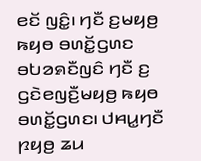ꤕꤢꤩ ꤜꤢꤨ꤭꤯ ꤚꤢꤪ ꤢ꤬ꤗꤟꤥ꤬ ꤒꤟꤥ ꤋꤛꤢꤩ꤭ꤞꤛꤢ ꤋꤝꤤꤎꤢꤪꤜꤢꤨ ꤚꤢꤪ ꤢ꤬ ꤞꤢꤧꤕꤜꤢꤪ꤬ꤗꤟꤥ꤬ ꤒꤟꤥ ꤋꤛꤢꤩ꤭ꤞꤛꤢ꤯ ꤓꤌꤣ꤭ꤚꤢꤪ ꤐꤟꤥ꤬ ꤘꤣ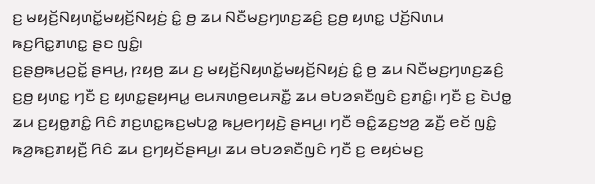ꤢ꤬ ꤗꤟꤢꤩ꤬ꤡꤟꤛꤢꤩ꤭ꤗꤟꤢꤩ꤬ꤡꤟꤢꤦ꤬ ꤢꤨ꤭ ꤥ꤬ ꤘꤣ ꤡꤢꤪꤗꤢ꤬ꤚꤛꤢ꤬ꤘꤢꤨ꤬ ꤢ꤬ꤥ꤬ ꤟꤛꤢ꤭ ꤓꤢꤩ꤬ꤡꤛꤣ ꤒꤢ꤬ꤖꤢ꤭ꤊꤛꤢ꤭ ꤔꤢ ꤜꤢꤨ꤭꤯
ꤢ꤬ꤔꤥ꤬ꤒꤣ꤬ꤑꤢꤩ꤭ ꤔꤌꤣ꤬, ꤐꤟꤥ꤬ ꤘꤣ ꤢ꤬ ꤗꤟꤢꤩ꤬ꤡꤟꤛꤢꤩ꤭ꤗꤟꤢꤩ꤬ꤡꤟꤢꤦ꤬ ꤢꤨ꤭ ꤥ꤬ ꤘꤣ ꤡꤢꤪꤗꤢ꤬ꤚꤛꤢ꤬ꤘꤢꤨ꤬ ꤢ꤬ꤥ꤬ ꤟꤛꤢ꤭ ꤚꤢꤪ ꤢ꤬ ꤟꤛꤢ꤭ꤔꤟꤌꤣ꤭ ꤕꤣꤏꤛꤥ꤬ꤕꤣꤏꤢꤪ꤭ ꤘꤣ ꤋꤝꤤꤎꤢꤪꤜꤢꤨ ꤢ꤬ꤊꤢꤨ꤭꤯ ꤚꤢꤪ ꤢ꤬ ꤢꤧꤓꤥ꤭ ꤘꤣ ꤢ꤬ꤟꤥ꤭ꤊꤢꤨ꤭ ꤖꤢꤨ ꤊꤢ꤬ꤛꤢ꤭ꤒꤢ꤬ꤗꤝꤤ꤭ ꤒꤣ꤬ꤕꤚꤟꤢꤧ꤬ ꤔꤌꤣ꤬꤯ ꤚꤢꤪ ꤋꤢꤨ꤭ꤘꤢ꤬ꤠꤤ꤬ ꤘꤢꤪ꤬ ꤕꤢꤩ ꤜꤢꤨ꤭ ꤒꤤ꤬ꤒꤢ꤬ꤊꤟꤢꤪ꤬ ꤖꤢꤨ ꤘꤣ ꤢ꤬ꤚꤟꤢꤩꤔꤌꤣ꤬꤯ ꤘꤣ ꤋꤝꤤꤎꤢꤪꤜꤢꤨ ꤚꤢꤪ ꤢ꤬ ꤕꤟꤢꤦꤗꤢ꤬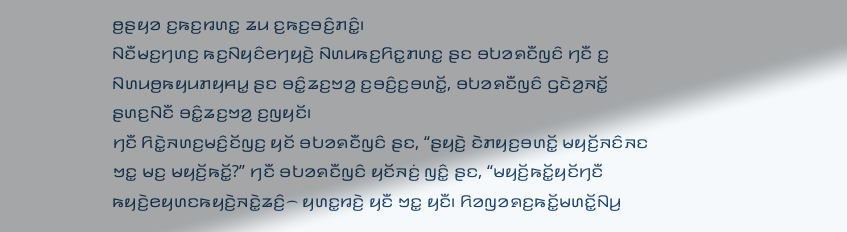ꤥ꤬ꤔꤟꤤ ꤢ꤬ꤒꤢ꤬ꤙꤛꤢ꤭ ꤘꤣ ꤢ꤬ꤒꤢ꤬ꤋꤢꤨ꤬ꤊꤢꤨ꤭꤯
ꤡꤢꤪꤗꤢ꤬ꤚꤛꤢ꤬ ꤒꤢ꤬ꤡꤟꤢꤨꤕꤚꤟꤢꤧ꤬ ꤡꤛꤣꤒꤢ꤬ꤖꤢ꤭ꤊꤛꤢ꤭ ꤔꤢ ꤋꤝꤤꤎꤢꤪꤜꤢꤨ ꤚꤢꤪ ꤢ꤬ ꤡꤛꤣꤥ꤬ꤒꤟꤣꤊꤟꤌꤣ꤭ ꤔꤢ ꤋꤢꤨ꤭ꤘꤢ꤬ꤠꤤ꤬ ꤢ꤬ꤋꤢꤨ꤬ꤢ꤬ꤋꤛꤢꤩ꤭, ꤋꤝꤤꤎꤢꤪꤜꤢꤨ ꤞꤢꤧꤤ꤬ꤏꤢꤩ꤭ ꤔꤛꤢ꤬ꤡꤢꤪ ꤋꤢꤨ꤭ꤘꤢ꤬ꤠꤤ꤬ ꤢ꤬ꤜꤟꤢꤩ꤯
ꤚꤢꤪ ꤖꤢꤧ꤭ꤏꤛꤢ꤬ꤗꤢꤨ꤬ꤢꤩꤜꤢ꤬ ꤟꤢꤩ ꤋꤝꤤꤎꤢꤪꤜꤢꤨ ꤔꤢ, “ꤔꤟꤢꤧ꤬ ꤢꤧꤊꤟꤢ꤬ꤋꤛꤢꤩ꤭ ꤗꤟꤢꤩ꤬ꤏꤢꤨꤏꤢ ꤠꤢ꤭ ꤗꤢ꤬ ꤗꤟꤢꤩ꤬ꤒꤢꤩ꤭?” ꤚꤢꤪ ꤋꤝꤤꤎꤢꤪꤜꤢꤨ ꤟꤢꤩꤏꤢꤦ꤬ ꤜꤢꤨ꤭ ꤔꤢ, “ꤗꤟꤢꤩ꤬ꤒꤢꤩ꤭ꤟꤢꤩꤚꤢꤪ ꤒꤟꤢꤧ꤬ꤕꤟꤛꤢꤒꤟꤢꤧ꤬ꤏꤢꤧ꤭ꤘꤢꤨ꤬꤮ ꤟꤛꤢ꤭ꤙꤢꤧ꤬ ꤟꤢꤪ ꤠꤢ꤭ ꤟꤢꤪ꤯ ꤖꤤꤜꤤꤎꤢ꤬ꤒꤢꤩ꤭ꤗꤛꤢꤩ꤭ꤡꤣ꤬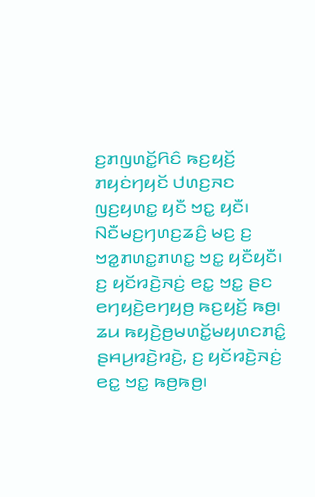ꤢ꤬ꤊꤜꤛꤢꤩ꤭ꤖꤢꤨ ꤒꤢ꤬ꤟꤢꤩ꤬ ꤊꤟꤢꤦꤚꤟꤢꤩ ꤓꤛꤢ꤬ꤏꤢ ꤜꤢ꤬ꤟꤛꤢ꤭ ꤟꤢꤪ ꤠꤢ꤭ ꤟꤢꤪ꤯ ꤡꤢꤪꤗꤢ꤬ꤚꤛꤢ꤬ꤘꤢꤨ꤬ ꤗꤢ꤬ ꤢ꤬ ꤠꤤ꤭ꤊꤛꤢ꤭ꤊꤛꤢ꤭ ꤠꤢ꤭ ꤟꤢꤪꤟꤢꤪ꤯ ꤢ꤬ ꤟꤢꤩꤙꤢꤧ꤬ꤏꤢꤦ꤬ ꤕꤢ꤭ ꤠꤢ꤭ ꤔꤢ ꤕꤚꤟꤢꤧ꤬ꤕꤚꤟꤥ꤬ ꤒꤢ꤬ꤟꤢꤩ꤬ ꤒꤥ꤬꤯ ꤘꤣ ꤒꤟꤢꤧ꤬ꤥ꤬ꤗꤛꤢꤩ꤭ꤗꤟꤛꤢꤊꤢꤨ꤭ ꤔꤌꤣ꤬ꤙꤢꤧ꤬ꤙꤢꤧ꤬, ꤢ꤬ ꤟꤢꤩꤙꤢꤧ꤬ꤏꤢꤦ꤬ ꤕꤢ꤭ ꤠꤢ꤭ ꤒꤥ꤬ꤒꤥ꤬꤯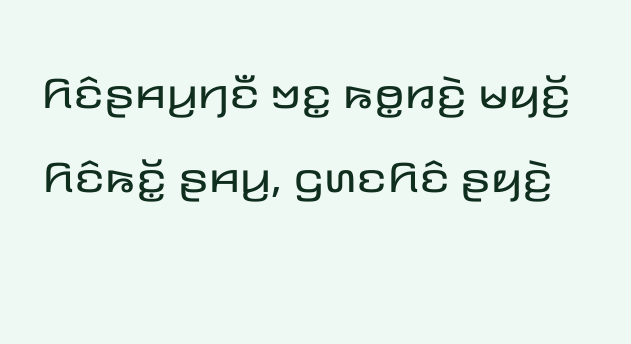ꤖꤢꤨꤔꤌꤣ꤬ꤚꤢꤪ ꤠꤢ꤭ ꤒꤥ꤭ꤙꤢꤧ꤬ ꤗꤟꤢꤩ꤬ ꤖꤢꤨꤒꤢꤩ꤭ ꤔꤌꤣ꤬, ꤞꤛꤢꤖꤢꤨ ꤔꤟꤢꤧ꤬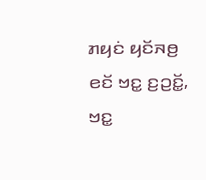ꤊꤟꤢꤦ ꤟꤢꤩꤏꤥ꤬ ꤕꤢꤩ ꤠꤢ꤭ ꤢ꤬ꤑꤢꤩ꤭, ꤠꤢ꤭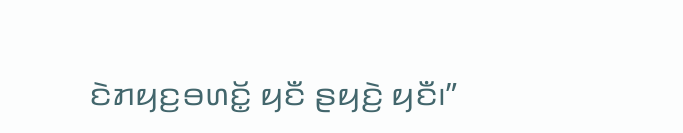ꤢꤧꤊꤟꤢ꤬ꤋꤛꤢꤩ꤭ ꤟꤢꤪ ꤔꤟꤢꤧ꤬ ꤟꤢꤪ꤯”